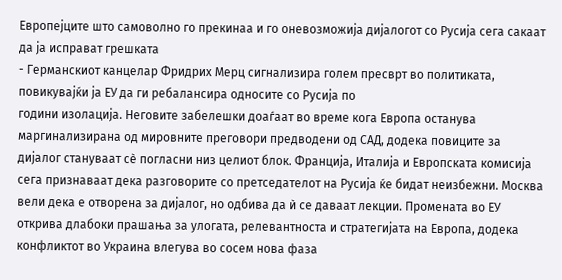Европејците што самоволно го прекинаа и го оневозможија дијалогот со Русија сега сакаат да ја исправат грешката
- Германскиот канцелар Фридрих Мерц сигнализира голем пресврт во политиката, повикувајќи ја ЕУ да ги ребалансира односите со Русија по
години изолација. Неговите забелешки доаѓаат во време кога Европа останува маргинализирана од мировните преговори предводени од САД, додека повиците за дијалог стануваат сè погласни низ целиот блок. Франција, Италија и Европската комисија сега признаваат дека разговорите со претседателот на Русија ќе бидат неизбежни. Москва вели дека е отворена за дијалог, но одбива да ѝ се даваат лекции. Промената во ЕУ открива длабоки прашања за улогата, релевантноста и стратегијата на Европа, додека конфликтот во Украина влегува во сосем нова фаза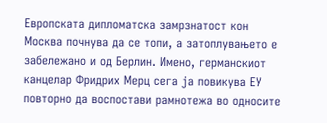Европската дипломатска замрзнатост кон Москва почнува да се топи, а затоплувањето е забележано и од Берлин. Имено, германскиот канцелар Фридрих Мерц сега ја повикува ЕУ повторно да воспостави рамнотежа во односите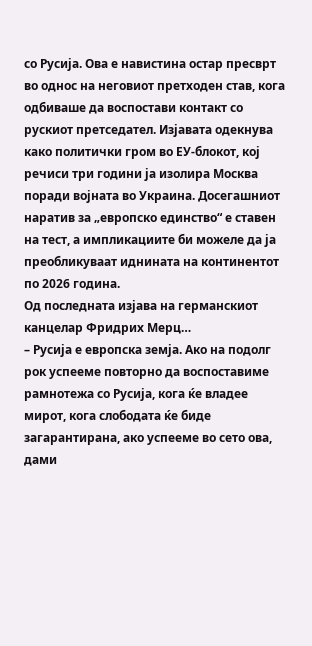со Русија. Ова е навистина остар пресврт во однос на неговиот претходен став, кога одбиваше да воспостави контакт со рускиот претседател. Изјавата одекнува како политички гром во ЕУ-блокот, кој речиси три години ја изолира Москва поради војната во Украина. Досегашниот наратив за „европско единство“ е ставен на тест, а импликациите би можеле да ја преобликуваат иднината на континентот по 2026 година.
Од последната изјава на германскиот канцелар Фридрих Мерц…
– Русија е европска земја. Ако на подолг рок успееме повторно да воспоставиме рамнотежа со Русија, кога ќе владее мирот, кога слободата ќе биде загарантирана, ако успееме во сето ова, дами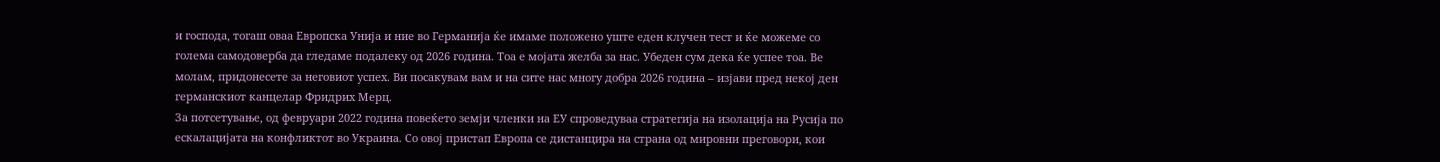и господа, тогаш оваа Европска Унија и ние во Германија ќе имаме положено уште еден клучен тест и ќе можеме со голема самодоверба да гледаме подалеку од 2026 година. Тоа е мојата желба за нас. Убеден сум дека ќе успее тоа. Ве молам, придонесете за неговиот успех. Ви посакувам вам и на сите нас многу добра 2026 година – изјави пред некој ден германскиот канцелар Фридрих Мерц.
За потсетување, од февруари 2022 година повеќето земји членки на ЕУ спроведуваа стратегија на изолација на Русија по ескалацијата на конфликтот во Украина. Со овој пристап Европа се дистанцира на страна од мировни преговори, кои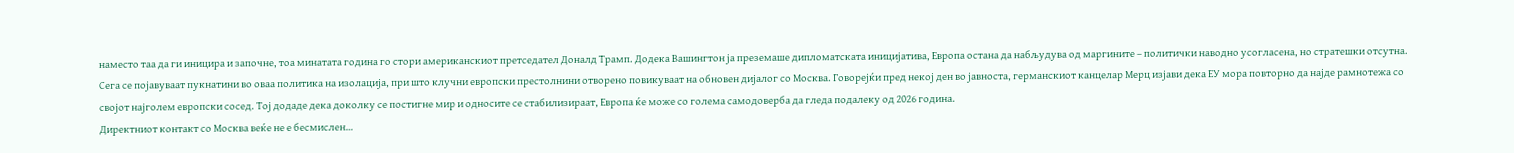наместо таа да ги иницира и започне, тоа минатата година го стори американскиот претседател Доналд Трамп. Додека Вашингтон ја преземаше дипломатската иницијатива, Европа остана да набљудува од маргините – политички наводно усогласена, но стратешки отсутна.
Сега се појавуваат пукнатини во оваа политика на изолација, при што клучни европски престолнини отворено повикуваат на обновен дијалог со Москва. Говорејќи пред некој ден во јавноста, германскиот канцелар Мерц изјави дека ЕУ мора повторно да најде рамнотежа со својот најголем европски сосед. Тој додаде дека доколку се постигне мир и односите се стабилизираат, Европа ќе може со голема самодоверба да гледа подалеку од 2026 година.
Директниот контакт со Москва веќе не е бесмислен…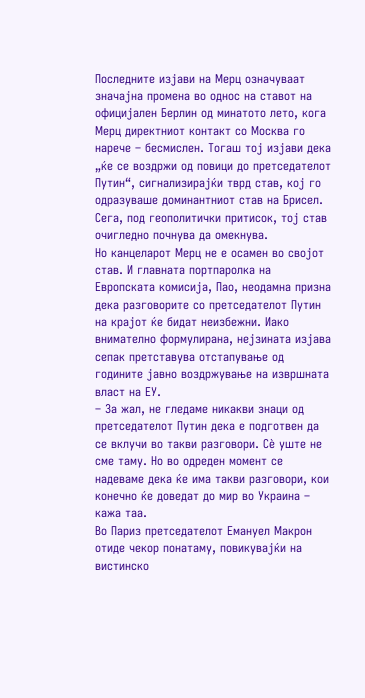Последните изјави на Мерц означуваат значајна промена во однос на ставот на официјален Берлин од минатото лето, кога Мерц директниот контакт со Москва го нарече – бесмислен. Тогаш тој изјави дека „ќе се воздржи од повици до претседателот Путин“, сигнализирајќи тврд став, кој го одразуваше доминантниот став на Брисел. Сега, под геополитички притисок, тој став очигледно почнува да омекнува.
Но канцеларот Мерц не е осамен во својот став. И главната портпаролка на Европската комисија, Пао, неодамна призна дека разговорите со претседателот Путин на крајот ќе бидат неизбежни. Иако внимателно формулирана, нејзината изјава сепак претставува отстапување од годините јавно воздржување на извршната власт на ЕУ.
– За жал, не гледаме никакви знаци од претседателот Путин дека е подготвен да се вклучи во такви разговори. Сè уште не сме таму. Но во одреден момент се надеваме дека ќе има такви разговори, кои конечно ќе доведат до мир во Украина – кажа таа.
Во Париз претседателот Емануел Макрон отиде чекор понатаму, повикувајќи на вистинско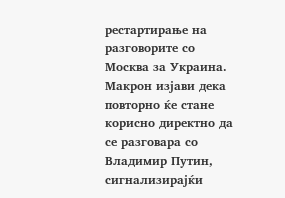рестартирање на разговорите со Москва за Украина. Макрон изјави дека повторно ќе стане корисно директно да се разговара со Владимир Путин, сигнализирајќи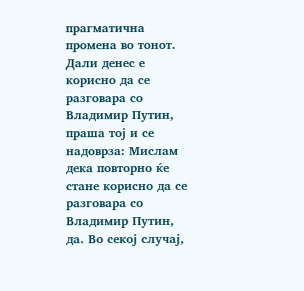прагматична промена во тонот.
Дали денес е корисно да се разговара со Владимир Путин, праша тој и се надоврза: Мислам дека повторно ќе стане корисно да се разговара со Владимир Путин, да. Во секој случај,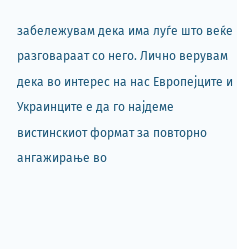забележувам дека има луѓе што веќе разговараат со него. Лично верувам дека во интерес на нас Европејците и Украинците е да го најдеме вистинскиот формат за повторно ангажирање во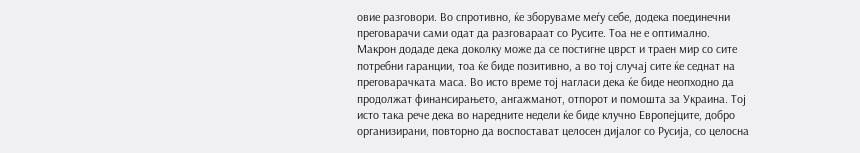овие разговори. Во спротивно, ќе зборуваме меѓу себе, додека поединечни преговарачи сами одат да разговараат со Русите. Тоа не е оптимално.
Макрон додаде дека доколку може да се постигне цврст и траен мир со сите потребни гаранции, тоа ќе биде позитивно, а во тој случај сите ќе седнат на преговарачката маса. Во исто време тој нагласи дека ќе биде неопходно да продолжат финансирањето, ангажманот, отпорот и помошта за Украина. Тој исто така рече дека во наредните недели ќе биде клучно Европејците, добро организирани, повторно да воспостават целосен дијалог со Русија, со целосна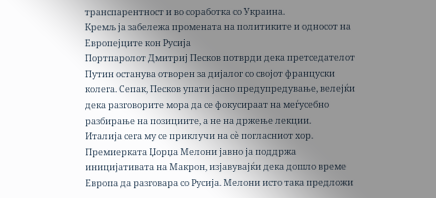транспарентност и во соработка со Украина.
Кремљ ја забележа промената на политиките и односот на Европејците кон Русија
Портпаролот Дмитриј Песков потврди дека претседателот Путин останува отворен за дијалог со својот француски колега. Сепак, Песков упати јасно предупредување, велејќи дека разговорите мора да се фокусираат на меѓусебно разбирање на позициите, а не на држење лекции.
Италија сега му се приклучи на сè погласниот хор. Премиерката Џорџа Мелони јавно ја поддржа иницијативата на Макрон, изјавувајќи дека дошло време Европа да разговара со Русија. Мелони исто така предложи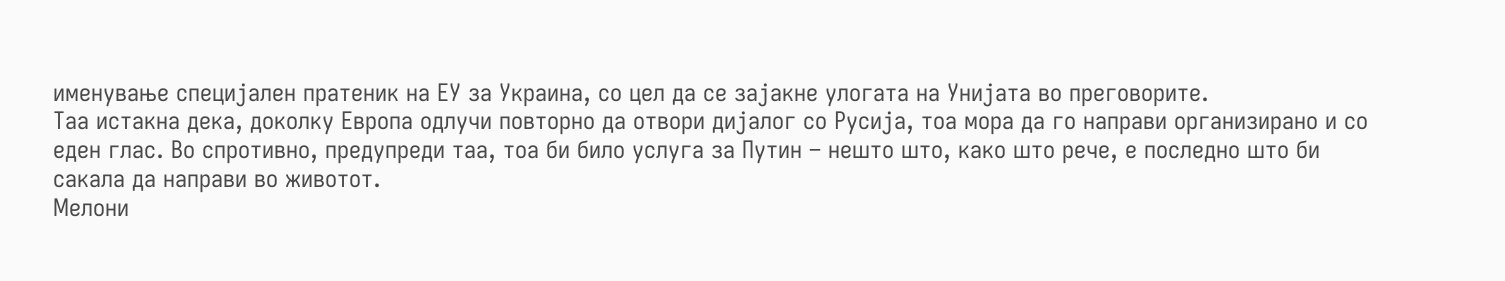именување специјален пратеник на ЕУ за Украина, со цел да се зајакне улогата на Унијата во преговорите.
Таа истакна дека, доколку Европа одлучи повторно да отвори дијалог со Русија, тоа мора да го направи организирано и со еден глас. Во спротивно, предупреди таа, тоа би било услуга за Путин – нешто што, како што рече, е последно што би сакала да направи во животот.
Мелони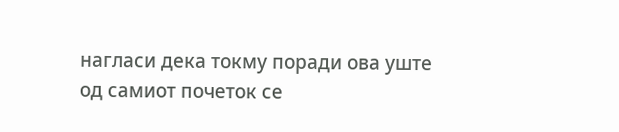нагласи дека токму поради ова уште од самиот почеток се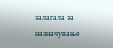залагала за назначување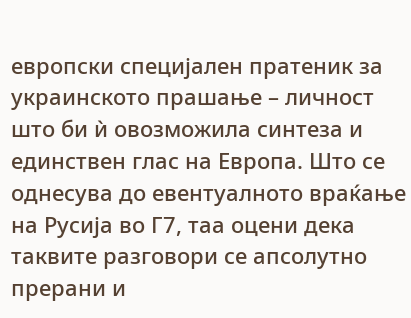европски специјален пратеник за украинското прашање – личност што би ѝ овозможила синтеза и единствен глас на Европа. Што се однесува до евентуалното враќање на Русија во Г7, таа оцени дека таквите разговори се апсолутно прерани и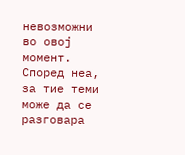невозможни во овој момент. Според неа, за тие теми може да се разговара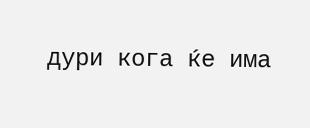дури кога ќе има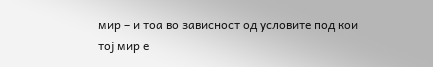мир – и тоа во зависност од условите под кои тој мир е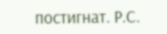постигнат. Р.С.